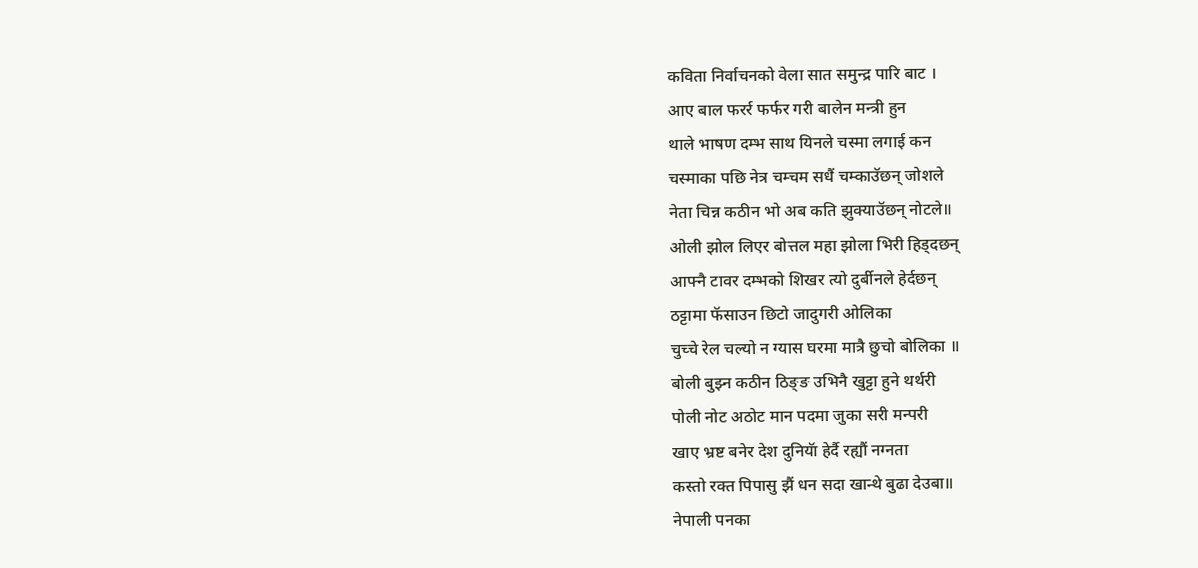कविता निर्वाचनको वेला सात समुन्द्र पारि बाट ।
आए बाल फरर्र फर्फर गरी बालेन मन्त्री हुन
थाले भाषण दम्भ साथ यिनले चस्मा लगाई कन
चस्माका पछि नेत्र चम्चम सधैं चम्काउॅछन् जोशले
नेता चिन्न कठीन भो अब कति झुक्याउॅछन् नोटले॥
ओली झोल लिएर बोत्तल महा झोला भिरी हिड्दछन्
आफ्नै टावर दम्भको शिखर त्यो दुर्बीनले हेर्दछन्
ठट्टामा फॅसाउन छिटो जादुगरी ओलिका
चुच्चे रेल चल्यो न ग्यास घरमा मात्रै छुचो बोलिका ॥
बोली बुझ्न कठीन ठिङ्ङ उभिनै खुट्टा हुने थर्थरी
पोली नोट अठोट मान पदमा जुका सरी मन्परी
खाए भ्रष्ट बनेर देश दुनियॅा हेर्दै रह्यौं नग्नता
कस्तो रक्त पिपासु झैं धन सदा खान्थे बुढा देउबा॥
नेपाली पनका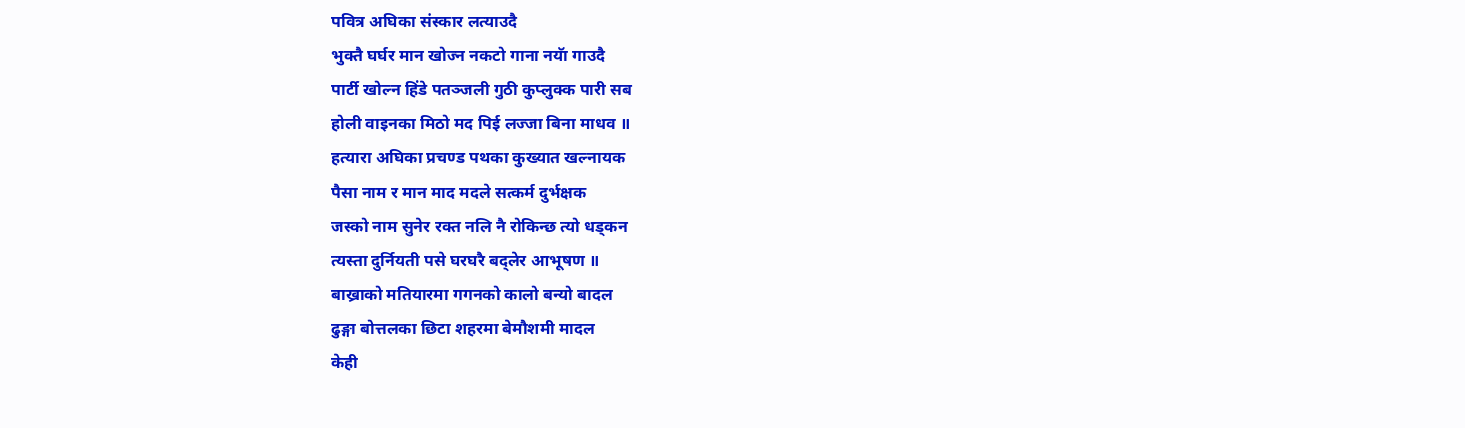पवित्र अघिका संस्कार लत्याउदै
भुक्तै घर्घर मान खोज्न नकटो गाना नयॅा गाउदै
पार्टी खोल्न हिंडे पतञ्जली गुठी कुप्लुक्क पारी सब
होली वाइनका मिठो मद पिई लज्जा बिना माधव ॥
हत्यारा अघिका प्रचण्ड पथका कुख्यात खल्नायक
पैसा नाम र मान माद मदले सत्कर्म दुर्भक्षक
जस्को नाम सुनेर रक्त नलि नै रोकिन्छ त्यो धड्कन
त्यस्ता दुर्नियती पसे घरघरै बद्लेर आभूषण ॥
बाख्राको मतियारमा गगनको कालो बन्यो बादल
ढुङ्गा बोत्तलका छिटा शहरमा बेमौशमी मादल
केही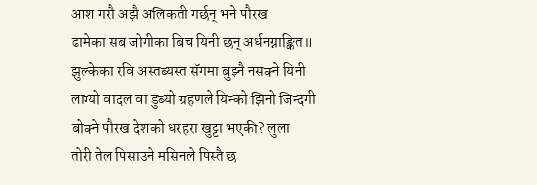आश गरौ अझै अलिकती गर्छन् भने पौरख
ढामेका सब जोगीका बिच यिनी छन् अर्धनग्नाङ्कित॥
झुल्केका रवि अस्तब्यस्त सॅगमा बुझ्नै नसक्ने यिनी
लाग्यो वादल वा डुब्यो ग्रहणले यिन्को झिनो जिन्दगी
बोक्ने पौरख देशको धरहरा खुट्टा भएकी? लुला
तोरी तेल पिसाउने मसिनले पिस्तै छ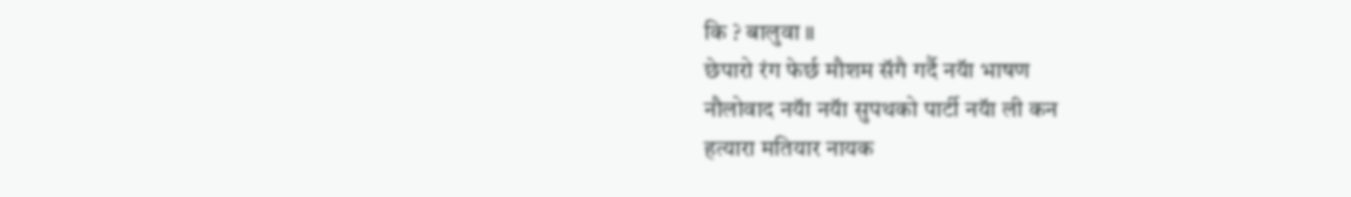कि ? बालुवा ॥
छेपारो रंग फेर्छ मौशम सॅगै गर्दै नयॅा भाषण
नौलोवाद नयॅा नयॅा सुपथको पार्टी नयॅा ली कन
हत्यारा मतियार नायक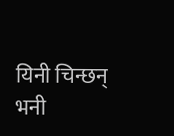यिनी चिन्छन् भनी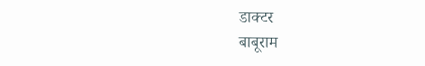डाक्टर
बाबूराम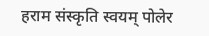हराम संस्कृति स्वयम् पोलेर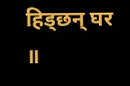हिड्छन् घर ॥